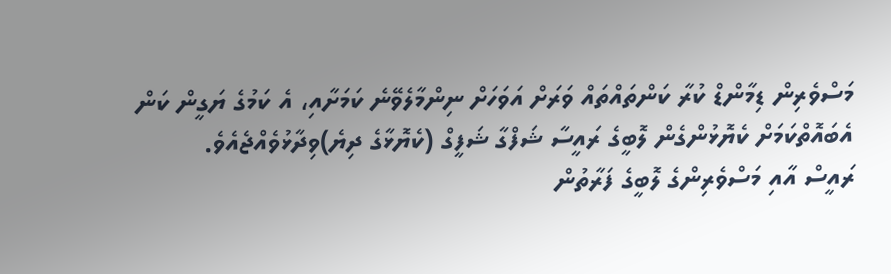މަސްވެރިން ޑިމާންޑް ކުރާ ކަންތައްތައް ވަރަށް އަވަހަށް ނިންމާލެވޭނެ ކަމަށާއި، އެ ކަމުގެ ޔަގީން ކަން އެބައޮތްކަމަށް ކެޔޮޅުންގެން ލޮބީގެ ރައީސާ ޝަފްގާ ޝަފީގް (ކެޔޮޅާގެ ދިޔެ)ވިދާޅުވެއްޖެއެވެ.
ރައީސް އާއި މަސްވެރިންގެ ލޮބީގެ ފަރާތުން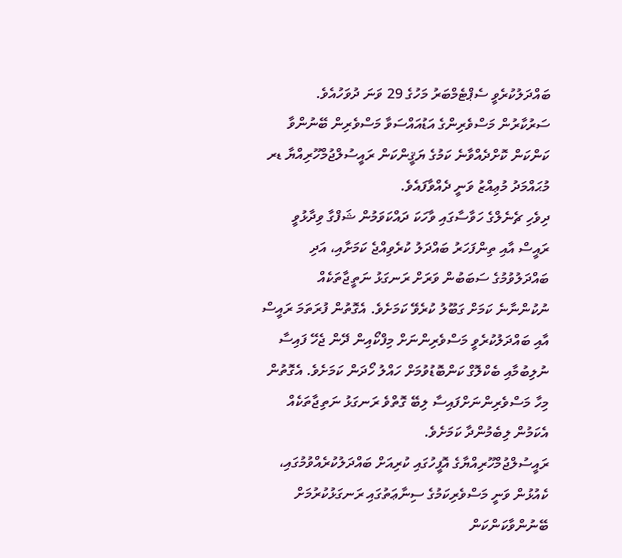ބައްދަލުކުރެވީ ސެޕްޓެމްބަރު މަހުގެ 29 ވަނަ ދުވަހުއެވެ. ސަރުކާރުން މަސްވެރިންގެ އަޑުއައްސަވާ މަސްވެރިން ބޭނުންވާ ކަންކަން ކޮށްދެއްވާނެ ކަމުގެ ޔަޤީންކަން ރައީސުލްޖުމްހޫރިއްޔާ ޑރ މުޙައްމަދު މުޢިއްޒު ވަނީ ދެއްވާފައެވެ.
ދިވެހި ޗެނެލްގެ ހަވާސާގައި ވާހަކަ ދައްކަވަމުން ޝަފްގާ ވިދާޅުވީ ރައީސް އާއި ތިންފަހަރު ބައްދަލު ކުރެވިއްޖެ ކަމަށާއި، އަދި ބައްދަލުވުމުގެ ސަބަބުން ވަރަށް ރަނގަޅު ނަތީޖާތަކެއް ނުކުންނާނެ ކަމަށް ގަބޫލު ކުރެވޭ ކަމަށެވެ. އެގޮތުން ފުރަތަމަ ރައީސް އާއި ބައްދަލުކުރެވީ މަސްވެރިންނަށް މިފްކޯއިން ދޭން ޖެހޭ ފައިސާ ނުލިބުމާއި ބެކްލޮގް ކަންބޮޑުވުމަށް ހައްލު ހޯދަން ކަމަށެވެ. އެގޮތުން މިހާ މަސްވެރިންނަށްފައިސާ ލިބޭ ގޮތްވެ ރަނގަޅު ނަތިޖާތަކެއް އެކަމުން ލިބެމުންދާ ކަމަށެވެ.
ރައީސުލްޖުމްހޫރިއްޔާގެ އޮފީހުގައި ކުރިއަށް ބައްދަލުކުރެއްވުމުގައި، ކެއުޅުން ވަނީ މަސްވެރިކަމުގެ ސިނާޢަތުގައި ރަނގަޅުކުރުމަށް ބޭނުންވާކަންކަން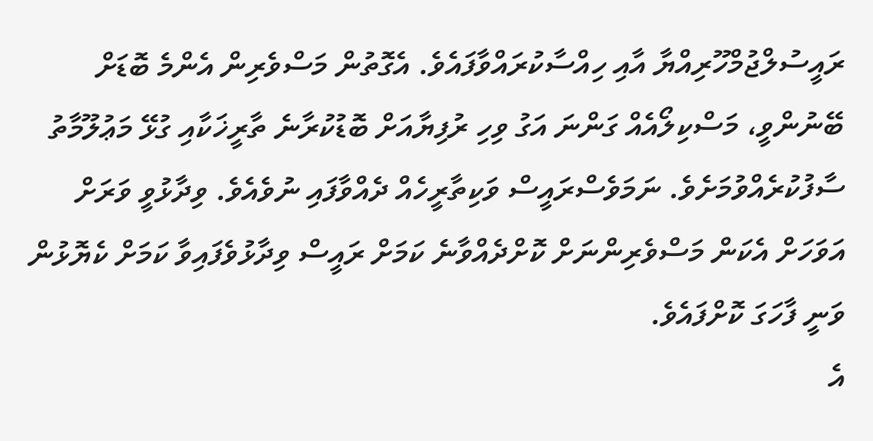ރައީސުލްޖުމްހޫރިއްޔާ އާއި ހިއްސާކުރައްވާފައެވެ. އެގޮތުން މަސްވެރިން އެންމެ ބޮޑަށް ބޭނުންވީ، މަސްކިލޯއެއް ގަންނަ އަގު ވިހި ރުފިޔާއަށް ބޮޑުކުރާނެ ތާރީޚަކާއި ގުޅޭ މަޢުލޫމާތު ސާފުކުރެއްވުމަށެވެ. ނަމަވެސްރައީސް ވަކިތާރީހެއް ދެއްވާފައި ނުވެއެވެ. ވިދާޅުވީ ވަރަށް އަވަހަށް އެކަން މަސްވެރިންނަށް ކޮށްދެއްވާނެ ކަމަށް ރައީސް ވިދާޅުވެފައިވާ ކަމަށް ކެޔޮޅުން ވަނީ ފާހަގަ ކޮށްފައެވެ.
އެ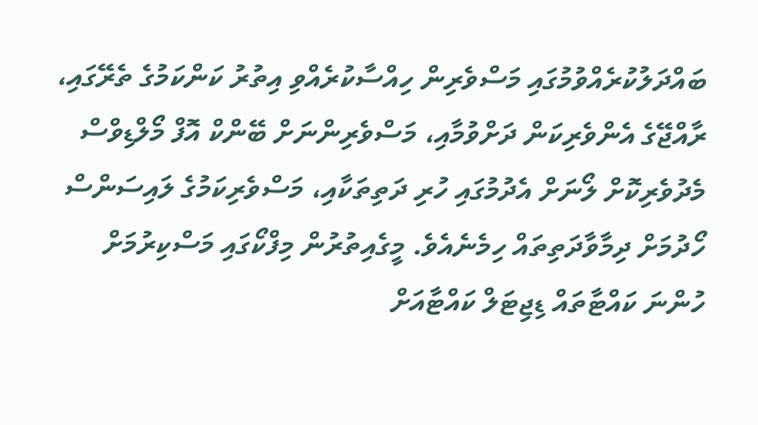ބައްދަލުކުރެއްވުމުގައި މަސްވެރިން ހިއްސާކުރެއްވި އިތުރު ކަންކަމުގެ ތެރޭގައި، ރާއްޖޭގެ އެންވެރިކަން ދަށްވުމާއި، މަސްވެރިންނަށް ބޭންކް އޮފް މޯލްޑިވްސް މެދުވެރިކޮށް ލޯނަށް އެދުމުގައި ހުރި ދަތިތަކާއި، މަސްވެރިކަމުގެ ލައިސަންސް ހޯދުމަށް ދިމާވާދަތިތައް ހިމެނެއެވެ. މީގެއިތުރުން މިފްކޯގައި މަސްކިރުމަށް ހުންނަ ކައްޓާތައް ޑިޖިޓަލް ކައްޓާއަށް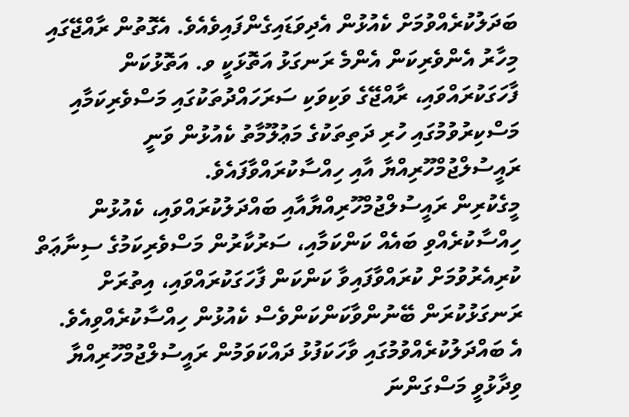ބަދަލުކުރެއްވުމަށް ކެއުޅުން އެދިވަޑައިގެންފައިވެއެވެ. އެގޮތުން ރާއްޖޭގައި މިހާރު އެންވެރިކަން އެންމެ ރަނގަޅު އަތޮޅަކީ ވ. އަތޮޅުކަން ފާހަގަކުރައްވައި، ރާއްޖޭގެ ވަކިވަކި ސަރަހައްދުތަކުގައި މަސްވެރިކަމާއި މަސްކިރުވުމުގައި ހުރި ދަތިތަކުގެ މަޢުލޫމާތު ކެއުޅުން ވަނީ ރައީސުލްޖުމްހޫރިއްޔާ އާއި ހިއްސާކުރައްވާފައެވެ.
މީގެކުރިން ރައީސުލްޖުމްހޫރިއްޔާއާއި ބައްދަލުކުރައްވައި، ކެއުޅުން ހިއްސާކުރެއްވި ބައެއް ކަންކަމާއި، ސަރުކާރުން މަސްވެރިކަމުގެ ސިނާޢަތް ކުރިއެރުވުމަށް ކުރައްވާފައިވާ ކަންކަން ފާހަގަކުރައްވައި، އިތުރަށް ރަނގަޅުކުރަން ބޭނުންވާކަންކަންވެސް ކެއުޅުން ހިއްސާކުރެއްވިއެވެ.
އެ ބައްދަލުކުރެއްވުމުގައި ވާހަކަފުޅު ދައްކަވަމުން ރައީސުލްޖުމްހޫރިއްޔާ ވިދާޅުވީ މަސްގަންނަ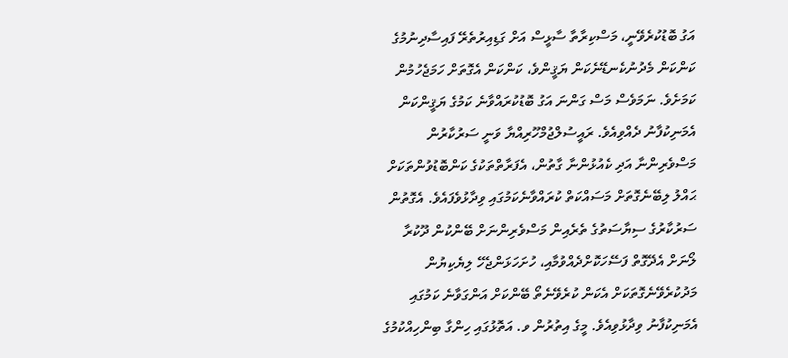އަގު ބޮޑުކުރެވޭނީ، މަސްކިރާތާ ސާޅީސް އަށް ގަޑިއިރުތެރޭ ފައިސާދިނުމުގެ ކަންކަން މެދުނުކެނޑޭނެކަން ޔަޤީންވެ، ކަންކަން އެގޮތަށް ހަމަޖެހުމުން ކަމަށެވެ. ނަމަވެސް މަސް ގަންނަ އަގު ބޮޑުކުރައްވާނެ ކަމުގެ ޔަޤީންކަން އެމަނިކުފާނު ދެއްވިއެވެ. ރައީސުލްޖުމްހޫރިއްޔާ ވަނީ ސަރުކާރުން މަސްވެރިންނާ އަދި ކެއުޅުންނާ ގާތުން، އެފަރާތްތަކުގެ ކަންބޮޑުވުންތަކަށް ޙައްލު ލިބޭނެގޮތަށް މަސައްކަތް ކުރައްވާނެކަމުގައި ވިދާޅުވެފައެވެ. އެގޮތުން ސަރުކާރުގެ ސިޔާސަތުގެ ތެރެއިން މަސްވެރިންނަށް ބޭންކުން ދޫކުރާ ލޯނަށް އެދޭގޮތް ފަސޭހަކޮށްދެއްވުމާއި، ހުށަހަޅަންޖެހޭ ލިޔެކިޔުން މަދުކުރެވޭނެގޮތަކަށް އެކަން ކުރެވޭނެތޯ ބޭންކަށް އަންގަވާނެ ކަމުގައި އެމަނިކުފާނު ވިދާޅުވިއެވެ. މީގެ އިތުރުން ވ. އަތޮޅުގައި ހިންގާ ބިންހިއްކުމުގެ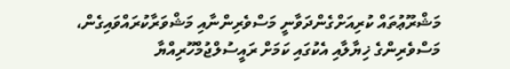މަޝްރޫޢުތައް ކުރިއަށްގެންދަވާނީ މަސްވެރިންނާއި މަޝްވަރާކުރައްވައިގެން، މަސްވެރިންގެ ޚިޔާލާއި އެކުގައި ކަމަށް ރައީސުލްޖުމްހޫރިއްޔާ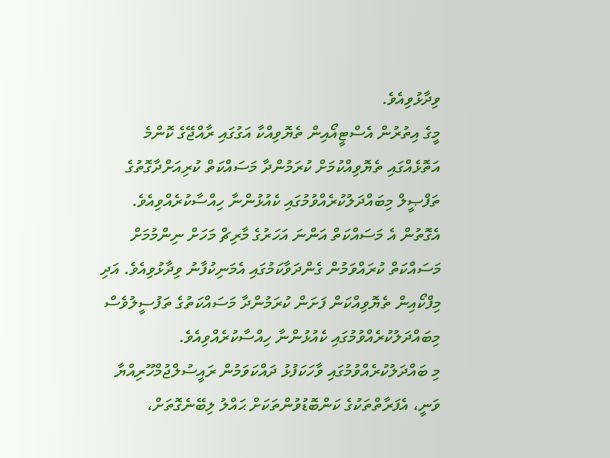ވިދާޅުވިއެވެ.
މީގެ އިތުރުން އެސްޓީއޯއިން ތެޔޮވިއްކާ އަގުގައި ރާއްޖޭގެ ކޮންމެ އަތޮޅެއްގައި ތެޔޮވިއްކުމަށް ކުރަމުންދާ މަސައްކަތް ކުރިއަށްދާގޮތުގެ ތަފްޞީލް މިބައްދަލުކުރެއްވުމުގައި ކެއުޅުންނާ ހިއްސާކުރެއްވިއެވެ. އެގޮތުން އެ މަސައްކަތް އަންނަ އަހަރުގެ މާރިޗް މަހަށް ނިންމުމަށް މަސައްކަތް ކުރައްވަމުން ގެންދަވާކަމުގައި އެމަނިކުފާނު ވިދާޅުވިއެވެ. އަދި މިފްކޯއިން ތެޔޮވިއްކަން ފަށަން ކުރަމުންދާ މަސައްކަތުގެ ތަފުސީލުވެސް މިބައްދަލުކުރެއްވުމުގައި ކެއުޅުންނާ ހިއްސާކުރެއްވިއެވެ.
މި ބައްދަލުކުރެއްވުމުގައި ވާހަކަފުޅު ދައްކަވަމުން ރައީސުލްޖުމްހޫރިއްޔާ ވަނީ، އެފަރާތްތަކުގެ ކަންބޮޑުވުންތަކަށް ޙައްލު ލިބޭނެގޮތަށް،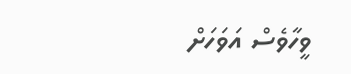ވީހާވެސް އަވަހަށް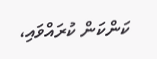ކަންކަން ކުރައްވައި،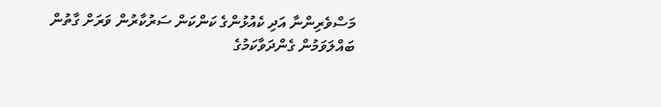މަސްވެރިންނާ އަދި ކެއުޅުންގެ ކަންކަން ސަރުކާރުން ވަރަށް ގާތުން ބައްލަވަމުން ގެންދަވާކަމުގެ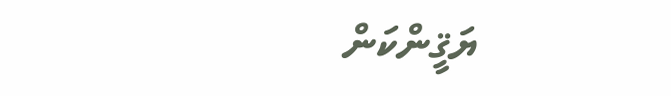ޔަޤީންކަން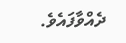ދެއްވާފައެވެ.